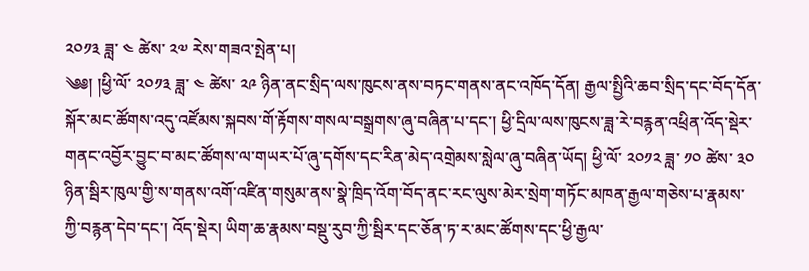༢༠༡༣ ཟླ་ ༤ ཚེས་ ༢༧ རེས་གཟའ་སྤེན་པ།
༄༅། །ཕྱི་ལོ་ ༢༠༡༣ ཟླ་ ༤ ཚེས་ ༢༩ ཉིན་ནང་སྲིད་ལས་ཁུངས་ནས་བཏང་གནས་ནང་འཁོད་དོན། རྒྱལ་སྤྱིའི་ཆབ་སྲིད་དང་བོད་དོན་སྐོར་མང་ཚོགས་འདུ་འཛོམས་སྐབས་གོ་རྟོགས་གསལ་བསྒྲགས་ཞུ་བཞིན་པ་དང་། ཕྱི་དྲིལ་ལས་ཁུངས་ཟླ་རེ་བརྙན་འཕྲིན་འོད་སྡེར་གནང་འབྱོར་བྱུང་བ་མང་ཚོགས་ལ་གཡར་པོ་ཞུ་དགོས་དང་རིན་མེད་འགྲེམས་སླེལ་ཞུ་བཞིན་ཡོད། ཕྱི་ལོ་ ༢༠༡༢ ཟླ་ ༡༠ ཚེས་ ༣༠ ཉིན་སྦིར་ཁུལ་གྱི་ས་གནས་འགོ་འཛིན་གསུམ་ནས་སྣེ་ཁྲིད་འོག་བོད་ནང་རང་ལུས་མེར་སྲེག་གཏོང་མཁན་རྒྱལ་གཅེས་པ་རྣམས་ཀྱི་བརྙན་དེབ་དང་། འོད་སྡེར། ཡིག་ཆ་རྣམས་བསྡུ་རུབ་ཀྱི་སྦིར་དང་ཅོན་ཏ་ར་མང་ཚོགས་དང་ཕྱི་རྒྱལ་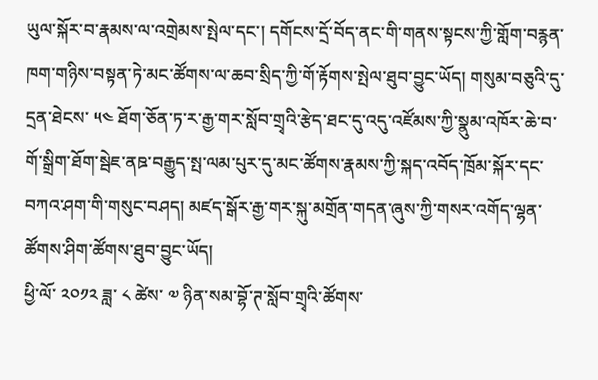ཡུལ་སྐོར་བ་རྣམས་ལ་འགྲེམས་སྤེལ་དང་། དགོངས་དྲོ་བོད་ནང་གི་གནས་སྟངས་ཀྱི་གློག་བརྙན་ཁག་གཉིས་བསྟན་ཏེ་མང་ཚོགས་ལ་ཆབ་སྲིད་ཀྱི་གོ་རྟོགས་སྤེལ་ཐུབ་བྱུང་ཡོད། གསུམ་བཅུའི་དུ་དྲན་ཐེངས་ ༥༤ ཐོག་ཅོན་ཏ་ར་རྒྱ་གར་སློབ་གྲྭའི་རྩེད་ཐང་དུ་འདུ་འཛོམས་ཀྱི་སྣུམ་འཁོར་ཆེ་བ་གོ་སྒྲིག་ཐོག་སྦེཇ་ནཋ་བརྒྱུད་སྤ་ལམ་པུར་དུ་མང་ཚོགས་རྣམས་ཀྱི་སྐད་འབོད་ཁྲོམ་སྐོར་དང་བཀའ་ཤག་གི་གསུང་བཤད། མཛད་སྒོར་རྒྱ་གར་སྐུ་མགྲོན་གདན་ཞུས་ཀྱི་གསར་འགོད་ལྷན་ཚོགས་ཤིག་ཚོགས་ཐུབ་བྱུང་ཡོད།
ཕྱི་ལོ་ ༢༠༡༢ ཟླ་ ༨ ཚེས་ ༧ ཉིན་སམ་བྷོ་ཊ་སློབ་གྲྭའི་ཚོགས་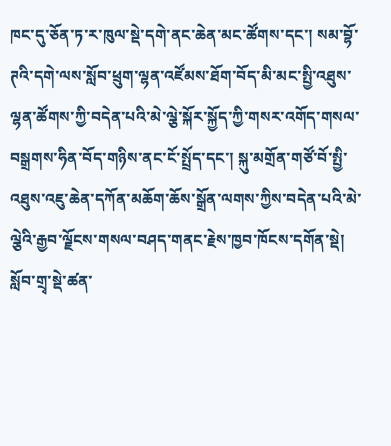ཁང་དུ་ཅོན་ཏ་ར་ཁུལ་སྡེ་དགེ་ནང་ཆེན་མང་ཚོགས་དང་། སམ་བྷོ་ཊའི་དགེ་ལས་སློབ་ཕྲུག་ལྷན་འཛོམས་ཐོག་བོད་མི་མང་སྤྱི་འཐུས་ལྷན་ཚོགས་ཀྱི་བདེན་པའི་མེ་ལྕེ་སྐོར་སྐྱོད་ཀྱི་གསར་འགོད་གསལ་བསྒྲགས་ཧིན་བོད་གཉིས་ནང་ངོ་སྤྲོད་དང་། སྐུ་མགྲོན་གཙོ་བོ་སྤྱི་འཐུས་འཇུ་ཆེན་དཀོན་མཆོག་ཆོས་སྒྲོན་ལགས་ཀྱིས་བདེན་པའི་མེ་ལྕེའི་རྒྱབ་ལྗོངས་གསལ་བཤད་གནང་རྗེས་ཁྱབ་ཁོངས་དགོན་སྡེ། སློབ་གྲྭ་སྡེ་ཚན་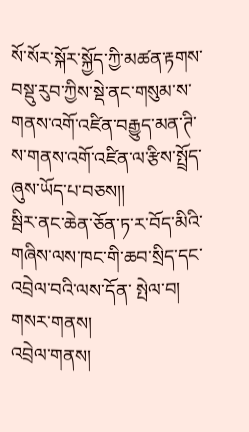སོ་སོར་སྐོར་སྐྱོད་ཀྱི་མཚན་རྟགས་བསྡུ་རུབ་ཀྱིས་སྡེ་ནང་གསུམ་ས་གནས་འགོ་འཛིན་བརྒྱུད་མན་ཊི་ས་གནས་འགོ་འཛིན་ལ་རྩིས་སྤྲོད་ཞུས་ཡོད་པ་བཅས།།
སྦིར་ནང་ཆེན་ཅོན་ཏ་ར་བོད་མིའི་གཞིས་ལས་ཁང་གི་ཆབ་སྲིད་དང་འབྲེལ་བའི་ལས་དོན་ སྤེལ་བ།
གསར་གནས།
འབྲེལ་གནས།